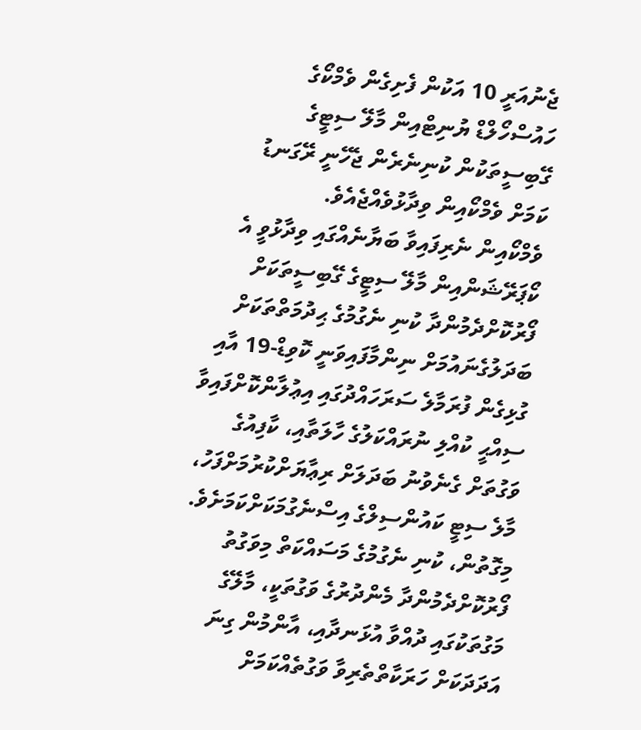ޖެނުއަރީ 10 އަކުން ފެށިގެން ވެމްކޯގެ ހައުސްހޯލްޑް ޔުނިޓްއިން މާލޭ ސިޓީގެ ގޭބިސީތަކުން ކުނިނެރެން ޖެހޭނީ ރޭގަނޑު ކަމަށް ވެމްކޯއިން ވިދާޅުވެއްޖެއެވެ.
ވެމްކޯއިން ނެރިފައިވާ ބަޔާނެއްގައި ވިދާޅުވީ އެ ކޯޕަރޭޝަންއިން މާލޭ ސިޓީގެ ގޭބިސީތަކަށް ފޯރުކޮށްދެމުންދާ ކުނި ނެގުމުގެ ޙިދުމަތްތަކަށް ބަދަލުގެނައުމަށް ނިންމާފައިވަނީ ކޮވިޑް-19 އާއި ގުޅިގެން ފުރަމާލެ ސަރަހައްދުގައި އިޢުލާންކޮށްފައިވާ ސިއްޙީ ކުއްލި ނުރައްކަލުގެ ހާލަތާއި، ކާފިއުގެ ވަގުތަށް ގެނެވުނު ބަދަލަށް ރިޢާޔަށްކުރުމަށްފަހު، މާލެ ސިޓީ ކައުންސިލްގެ އިސްނެގުމަކަށްކަމަށެވެ.
މިގޮތުން، ކުނި ނެގުމުގެ މަސައްކަތް މިވަގުތު ފޯރުކޮށްދެމުންދާ މެންދުރުގެ ވަގުތަކީ، މާލޭގެ މަގުތަކުގައި ދުއްވާ އުޅަނދާއި، އާންމުން ގިނަ އަދަދަކަށް ހަރަކާތްތެރިވާ ވަގުތެއްކަމަށް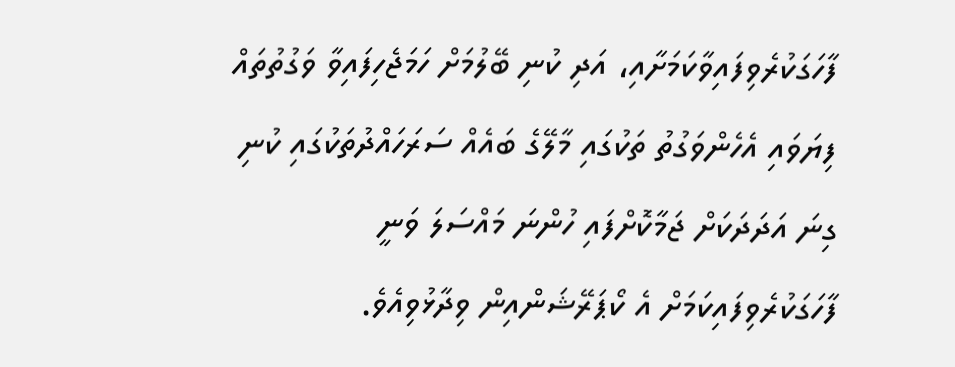ފާހަގަކުރެވިފައިވާކަމަށާއި، އަދި ކުނި ބޭލުމަށް ހަމަޖެހިފައިވާ ވަގުތުތައް ފިޔަވައި އެހެންވަގުތު ތަކުގައި މާލޭގެ ބައެއް ސަރަހައްދުތަކުގައި ކުނި ގިނަ އަދަދަކަށް ޖަމާކޮށްފައި ހުންނަ މައްސަލަ ވަނީ ފާހަގަކުރެވިފައިކަމަށް އެ ކޯޕަރޭޝަންއިން ވިދާޅުވިއެވެ.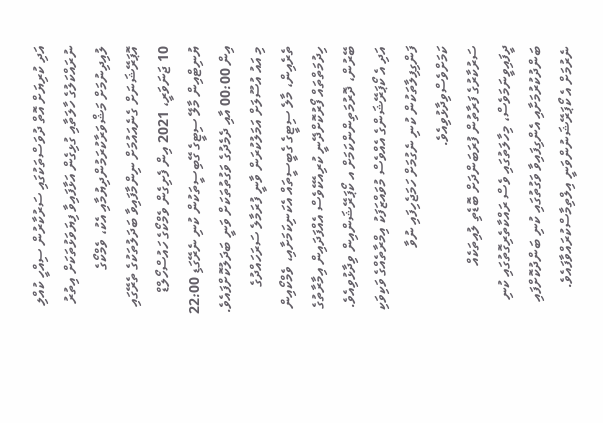އަދި ކުރިޔަށް އޮތް ދުވަސްތަކުގައި ސަރުކާރުން ސިއްހީ ކުއްލި ނުރައްކަލުގެ ހާލަތާއި ގުޅިގެން އަޅާފައިވާ ފިޔަވަޅުތަކަށް އިތުރު ލުއިދިނުމަށް މަޝްވަރާކުރަމުންދިޔުމާއި އެކު، ވެމްކޯގެ އޮޕަރޭޝަނަށް ގެނެއައުމަށް ނިންމާފައިވާ ބަދަލުތަކުގެ ތެރޭގައި 10 ޖަނަވަރީ، 2021 އިން ފެށިގެން ވެމްކޯގެ ހައުސްހޯލްޑް ޔުނިޓްއިން މާލޭ ސިޓީގެ ގޭބިސީތަކުން ކުނި ނެރޭގަޑި 22:00 އިން 00:00 އާއި ދެމެދުގެ ވަގުތުތަކަށް ވަނީ ބަދަލުކޮށްފައެވެ.
މި އައު އުސޫލަށް އަމަލުކުރަން ވާނީ ފުރަމާލެ ސަރަހައްދުގެ ތެރެއިން، މާލެ ސިޓީގެ ގެބީސީތައް އެކަނިކަމަށާއި، ވެމްކޯއިން ހިދުމަތްތައް ފޯރުކޮށްދޭނީ ކުރިއެކޭވެސް އެއްފަދައިން އިމާރާތުގެ ބޭރުން، ދޮރުމަތިންންކަމަށް އ ކޯޕަރޭޝަންއިން ވިދާޅުވިއެވެ. އަދި އެ ކޯޕަރޭޝަންގެ އެއްވެސް މުވައްޒަފަކު އިމްރާތެއްގެ ވަކިވަކި ފަންގިފިލާތަކުން ކުނި ނެގުމަށް ހަމަޖެހިފައި ނުވާ ކަމަށްވެސްވިދާޅުވިއެވެ.
ސަރުކާރުގެ ފަރާތުން ފުރަބަންދަށް ބޮޑެތި ލުއިތަކެއް ދީފައިވީނަމަވެސް، މިހާލަތުގައި ވެސް ރައްކާތެރިގޮތުގައި ކުނި ބަންދުކުރުމަށާއި އެންގިފައިވާ ވަގުތުގައި ކުނި ބަންދުކޮށްފައި ނެރުމަށް އެ ކޯޕަރޭޝަނުންވަނީ އިލްތިމާސްކުރައްވާފައެވެ.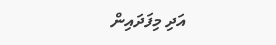އަދި މިފަދައިން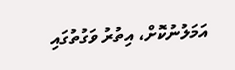އަމަލުނުކޮށް، އިތުރު ވަގުތުގައި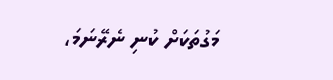މަގުތަކަށް ކުނި ނެރޭނަމަ،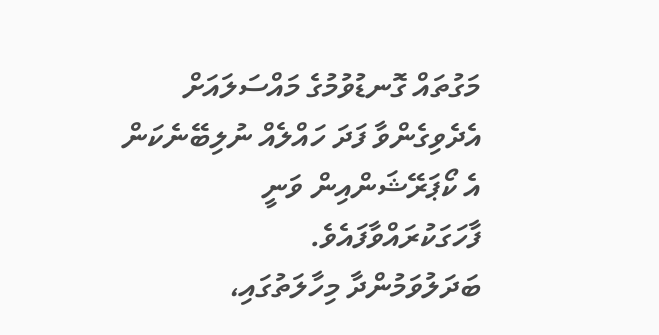މަގުތައް ގޮނޑުވުމުގެ މައްސަލައަށް އެދެވިގެންވާ ފަދަ ހައްލެއް ނުލިބޭނެކަން އެ ކޯޕަރޭޝަންއިން ވަނީ ފާހަގަކުރައްވާފައެވެ.
ބަދަލުވަމުންދާ މިހާލަތުގައި،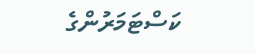ކަސްޓަމަރުންގެ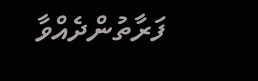ފަރާތުންދެއްވާ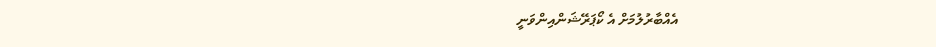އެއްބާރުލުމަށް އެ ކޯޕަރޭޝަންއިންވަނީ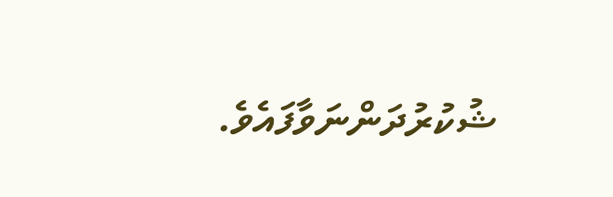ޝުކުރުދަންނަވާފައެވެ.